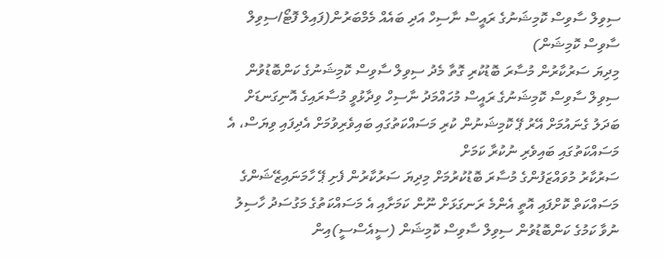ސިވިލް ސާވިސް ކޮމިޝަނުގެ ރައީސް ނާސިހް އަދި ބައެއް މެމްބަރުން(ފައިލް ފޮޓޯ/ސިވިލް ސާވިސް ކޮމިޝަން)
މިދިޔަ ސަރުކާރުން މުސާރަ ބޮޑުކުރި ގޮތާ މެދު ސިވިލް ސާވިސް ކޮމިޝަނުގެ ކަންބޮޑުވުން
ސިވިލް ސާވިސް ކޮމިޝަނުގެ ރައީސް މުހައްމަދު ނާސިހް ވިދާޅުވީ މުސާރައިގެ އޮނިގަނޑަށް ބަދަލު ގެނައުމަށް އޭރު ޕޭ ކޮމިޝަނުން ކުރި މަސައްކަތުގައި ބައިވެރިވުމަށް އެދިފައި ވިޔަސް، އެ މަސައްކަތުގައި ބައިވެރި ނުކުރާ ކަމަށް
ސަރުކާރު މުވައްޒަފުންގެ މުސާރަ ބޮޑުކުރުމަށް މިދިޔަ ސަރުކާރުން ފެށި ޕޭ ހާމަނައިޒޭޝަންގެ މަސައްކަތް ކޮށްފައި އޮތީ އެންމެ ރަނގަޅަށް ނޫން ކަމަށާއި އެ މަސައްކަތުގެ މަގުސަދު ހާސިލު ނުވާ ކަމުގެ ކަންބޮޑުވުން ސިވިލް ސާވިސް ކޮމިޝަން (ސީއެސްސީ)އިން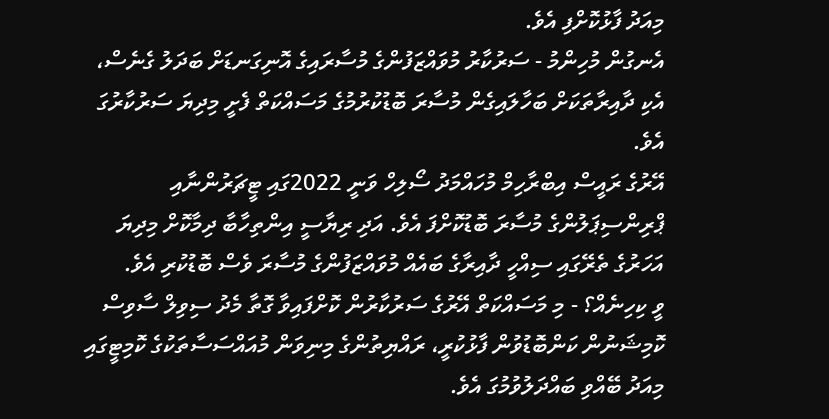މިއަދު ފާޅުކޮށްފި އެވެ.
އެނގުން މުހިންމު - ސަރުކާރު މުވައްޒަފުންގެ މުސާރައިގެ އޮނިގަނޑަށް ބަދަލު ގެނެސް، އެކި ދާއިރާތަކަށް ބަހާލައިގެން މުސާރަ ބޮޑުކުރުމުގެ މަސައްކަތް ފެށީ މިދިޔަ ސަރުކާރުގަ އެވެ.
އޭރުގެ ރައީސް އިބްރާހިމް މުހައްމަދު ސޯލިހް ވަނީ 2022ގައި ޓީޗަރުންނާއި ޕްރިންސިޕަލުންގެ މުސާރަ ބޮޑުކޮށްފަ އެވެ. އަދި ރިޔާސީ އިންތިހާބާ ދިމާކޮށް މިދިޔަ އަހަރުގެ ތެރޭގައި ސިއްހީ ދާއިރާގެ ބައެއް މުވައްޒަފުންގެ މުސާރަ ވެސް ބޮޑުކުރި އެވެ.
ވީ ކިހިނެއް؟ - މި މަސައްކަތް އޭރުގެ ސަރުކާރުން ކޮށްފައިވާ ގޮތާ މެދު ސިވިލް ސާވިސް ކޮމިޝަނުން ކަންބޮޑުވުން ފާޅުކުރީ، ރައްޔިތުންގެ މިނިވަން މުއައްސަސާތަކުގެ ކޮމިޓީގައި މިއަދު ބޭއްވި ބައްދަލުވުމުގަ އެވެ.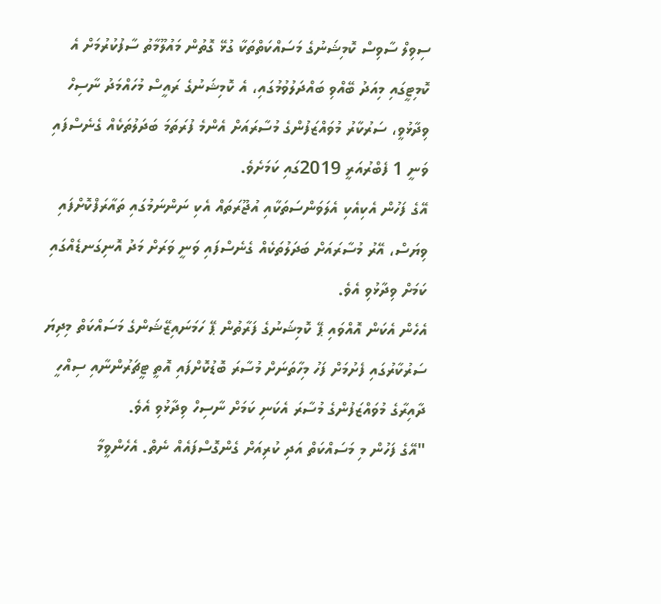ސިވިލް ސާވިސް ކޮމިޝަނުގެ މަސައްކަތްތަކާ ގުޅޭ ގޮތުން މައުލޫމާތު ސާފުކުރުމަށް އެ ކޮމިޓީގައި މިއަދު ބޭއްވި ބައްދަލުވުމުގައި، އެ ކޮމިޝަނުގެ ރައީސް މުހައްމަދު ނާސިހް ވިދާޅުވީ، ސަރުކާރު މުވައްޒަފުންގެ މުސާރައަށް އެންމެ ފުރަތަމަ ބަދަލުތަކެއް ގެނެސްފައި ވަނީ 1 ފެބްރުއަރީ 2019ގައި ކަމަށެވެ.
އޭގެ ފަހުން އެކިއެކި އެލަވަންސަތަކާއި އުޖޫރަތައް އެކި ނަންނަމުގައި ތައާރަފްކޮށްފައި ވިޔަސް، އޭރު މުސާރައަށް ބަދަލުތަކެއް ގެނެސްފައި ވަނީ ވަރަށް މަދު އޮނިގަނޑެއްގައި ކަމަށް ވިދާޅުވި އެވެ.
އެހެން އެކަން އޮއްވައި ޕޭ ކޮމިޝަނުގެ ފަރާތުން ޕޭ ހަމަނައިޒޭޝަންގެ މަސައްކަތް މިދިޔަ ސަރުކާރުގައި ފެށުމަށް ފަހު މިހާތަނަށް މުސާރަ ބޮޑުކޮށްފައި އޮތީ ޓީޗަރުންނާއި ސިއްހީ ދާއިރާގެ މުވައްޒަފުންގެ މުސާރަ އެކަނި ކަމަށް ނާސިހް ވިދާޅުވި އެވެ.
"އޭގެ ފަހުން މި މަސައްކަތް އަދި ކުރިއަށް ގެންގޮސްފައެއް ނެތް. އެހެންވީމާ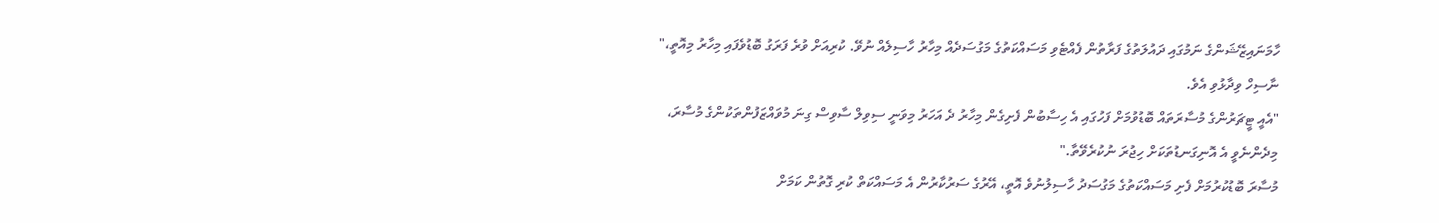ހާމަނައިޒޭޝަންގެ ނަމުގައި ދައުލަތުގެ ފަރާތުން ފެއްޓެވި މަސައްކަތުގެ މަގުސަދެއް މިހާރު ހާސިލެއް ނުވޭ. ކުރިއަށް ވުރެ ފަރަގު ބޮޑުވެފައި މިހާރު މިއޮތީ،" ނާސިހް ވިދާޅުވި އެވެ.
"އެއީ ޓީޗަރުންގެ މުސާރަތައް ބޮޑުވުމަށް ފަހުގައި އެ ހިސާބުން ފެށިގެން މިހާރު ދެ އަހަރު މިވަނީ ސިވިލް ސާވިސް ގިނަ މުވައްޒަފުންތަކުންގެ މުސާރަ، މިދެންނެވީ އެ އޮނިގަނޑުތަކަށް ހިޖުރަ ނުކުރެވޭތާ."
މުސާރަ ބޮޑުކުރުމަށް ފެށި މަސައްކަތުގެ މަގުސަދު ހާސިލުނުވެ އޮތީ، އޭރުގެ ސަރުކާރުން އެ މަސައްކަތް ކުރި ގޮތުން ކަމަށް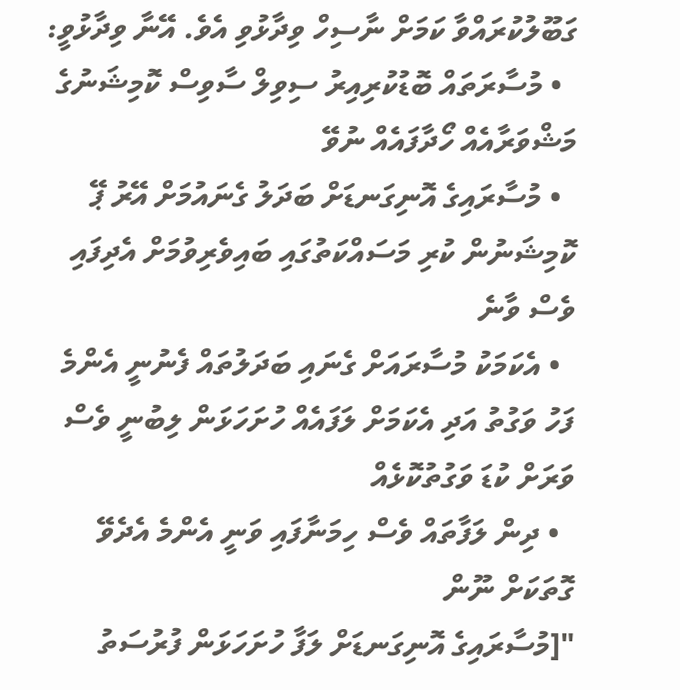ގަބޫލުކުރައްވާ ކަމަށް ނާސިހް ވިދާޅުވި އެވެ. އޭނާ ވިދާޅުވީ:
  • މުސާރަތައް ބޮޑުކުރިއިރު ސިވިލް ސާވިސް ކޮމިޝަނުގެ މަޝްވަރާއެއް ހޯދާފައެއް ނުވޭ
  • މުސާރައިގެ އޮނިގަނޑަށް ބަދަލު ގެނައުމަށް އޭރު ޕޭ ކޮމިޝަނުން ކުރި މަސައްކަތުގައި ބައިވެރިވުމަށް އެދިފައި ވެސް ވާނެ
  • އެކަމަކު މުސާރައަށް ގެނައި ބަދަލުތައް ފެނުނީ އެންމެ ފަހު ވަގުތު އަދި އެކަމަށް ލަފައެއް ހުށަހަޅަން ލިބުނީ ވެސް ވަރަށް ކުޑަ ވަގުތުކޮޅެއް
  • ދިން ލަފާތައް ވެސް ހިމަނާފައި ވަނީ އެންމެ އެދެވޭ ގޮތަކަށް ނޫން
"[މުސާރައިގެ އޮނިގަނޑަށް ލަފާ ހުށަހަޅަން ފުރުސަތު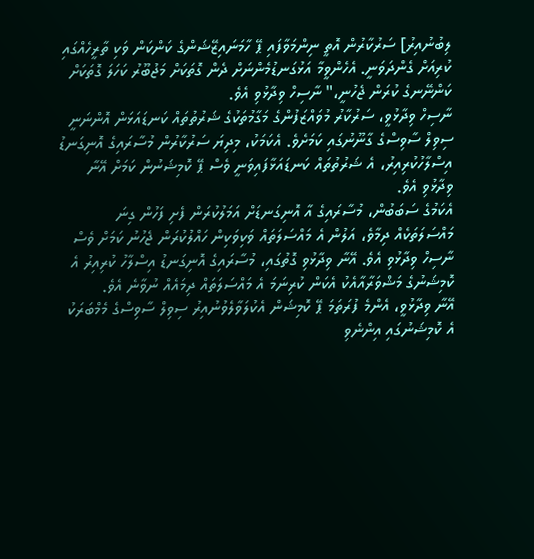ލިބުނުއިރު] ސަރުކާރުން އޮތީ ނިންމަވާފައި ޕޭ ހާމަނައިޒޭޝަންގެ ކަންކަން ވަކި ތާރީހެއްގައި ކުރިއަށް ގެންދަވަނީ. އެހެންވީމާ އަޅުގަނޑުމެންނަށް ދެން ގޮތަކަށް މަޖުބޫރު ކަހަލަ ގޮތަކަށް ކަންނޭނގެ ކުރަން ޖެހުނީ،" ނާސިހް ވިދާޅުވި އެވެ.
ނާސިހް ވިދާޅުވީ، ސަރުކާރު މުވައްޒަފުންގެ މަގާމުތަކުގެ ޝަރުތުތައް ކަނޑައަޅަން އޮންނަނީ ސިވިލް ސާވިސްގެ ގާނޫނުގައި ކަމަށެވެ. އެކަމަކު، މިދިޔަ ސަރުކާރުން މުސާރައިގެ އޮނިގަނޑު އިސްލާހުކުރިއިރު، އެ ޝަރުތުތައް ކަނޑައަޅާފައިވަނީ ވެސް ޕޭ ކޮމިޝަނުން ކަމަށް އޭނާ ވިދާޅުވި އެވެ.
އެކަމުގެ ސަބަބުން، މުސާރައިގެ އާ އޮނިގަނޑަށް އަމަލުކުރަން ފެށި ފަހުން ގިނަ މައްސަލަތަކެއް ދިމާވެ، އަލުން އެ މައްސަލަތައް ވަކިވަކިން ހައްލުކުރަން ޖެހުނު ކަމަށް ވެސް ނާސިހް ވިދާޅުވި އެވެ. އޭނާ ވިދާޅުވި ގޮތުގައި، މުސާރައިގެ އޮނިގަނޑު އިސްލާހު ކުރިއިރު އެ ކޮމިޝަނުގެ މަޝްވަރާއާއެކު އެކަން ކުރިނަމަ އެ މައްސަލަތައް ދިމައެއް ނުވާނެ އެވެ.
އޭނާ ވިދާޅުވީ، އެންމެ ފުރަތަމަ ޕޭ ކޮމިޝަން އެކުލަވާލެވުނުއިރު ސިވިލް ސާވިސްގެ މެމްބަރަކު އެ ކޮމިޝަނުގައި އިންނެވި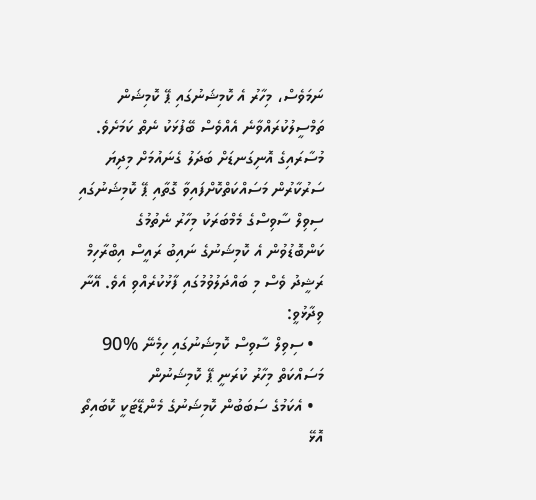ނަމަވެސް، މިހާރު އެ ކޮމިޝަނުގައި ޕޭ ކޮމިޝަން ތަމްސީލުކުރައްވާނެ އެއްވެސް ބޭފުޅަކު ނެތް ކަމަށެވެ.
މުސާރައިގެ އޮނިގަނޑަށް ބަދަލު ގެނައުމަށް މިދިޔަ ސަރުކާރުން މަސައްކަތްކޮށްފައިވާ ގޮތާއި ޕޭ ކޮމިޝަނުގައި ސިވިލް ސާވިސްގެ މެމްބަރަކު މިހާރު ނެތުމުގެ ކަންބޮޑުވުން އެ ކޮމިޝަނުގެ ނައިބު ރައީސް އިބްރާހިމް ރަޝީދު ވެސް މި ބައްދަލުވުމުގައި ފާޅުކުރެއްވި އެވެ. އޭނާ ވިދާޅުވީ:
  • ސިވިލް ސާވިސް ކޮމިޝަނުގައި ހިމެނޭ %90 މަސައްކަތް މިހާރު ކުރަނީ ޕޭ ކޮމިޝަނުން
  • އެކަމުގެ ސަބަބުން ކޮމިޝަނުގެ މެންޑޭޓަކީ ކޮބައިތޯ އޮޅޭ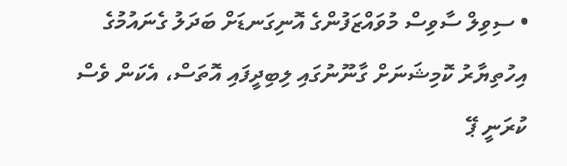• ސިވިލް ސާވިސް މުވައްޒަފުންގެ އޮނިގަނޑަށް ބަދަލު ގެނައުމުގެ އިހުތިޔާރު ކޮމިޝަނަށް ގާނޫނުގައި ލިބިދީފައި އޮތަސް، އެކަން ވެސް ކުރަނީ ޕޭ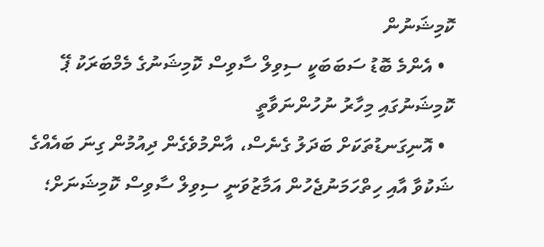ކޮމިޝަނުން
  • އެންމެ ބޮޑު ސަބަބަކީ ސިވިލް ސާވިސް ކޮމިޝަނުގެ މެމްބަރަކު ޕޭ ކޮމިޝަނުގައި މިހާރު ނުހުންނަވާތީ
  • އޮނިގަނޑުތަކަށް ބަދަލު ގެނެސް، އާންމުވެގެން ދިއުމުން ގިނަ ބައެއްގެ ޝަކުވާ އާއި ހިތްހަމަނުޖެހުން އަމާޒުވަނީ ސިވިލް ސާވިސް ކޮމިޝަނަށް؛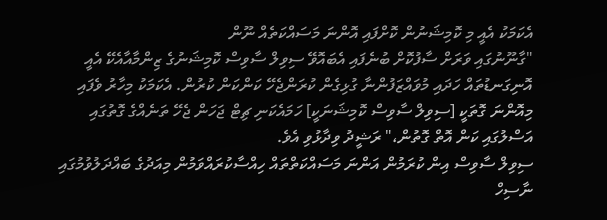އެކަމަކު އެއީ މި ކޮމިޝަނުން ކޮށްފައި އޮންނަ މަސައްކަތެއް ނޫން
"ގާނޫނުގައި ވަރަށް ސާފުކޮށް ބުނެފައި އެބައޮވޭ ސިވިލް ސާވިސް ކޮމިޝަނުގެ ޒިންމާއާއެކޭ އެއީ އޮނިގަނޑުތައް ހަދައި މުވައްޒަފުންނާ ގުޅިގެން ކުރަންޖެހޭ ކަންކަން ކުރުން. އެކަމަކު މިހާރު ވެފައި މިއޮންނަ ގޮތަކީ [ސިވިލް ސާވިސް ކޮމިޝަނަކީ] ހަމައެކަނި ޗިޓް ޖަހަން ޖެހޭ ތަނެއްގެ ގޮތުގައި އަސްލުގައި ކަން އޮތް ގޮތުން،" ރަޝީދު ވިދާޅުވި އެވެ.
ސިވިލް ސާވިސް އިން ކުރަމުން އަންނަ މަސައްކަތްތައް ހިއްސާކުރައްވަމުން މިއަދުގެ ބައްދަލުވުމުގައި ނާސިހް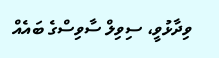ވިދާޅުވީ، ސިވިލް ސާވިސްގެ ބައެއް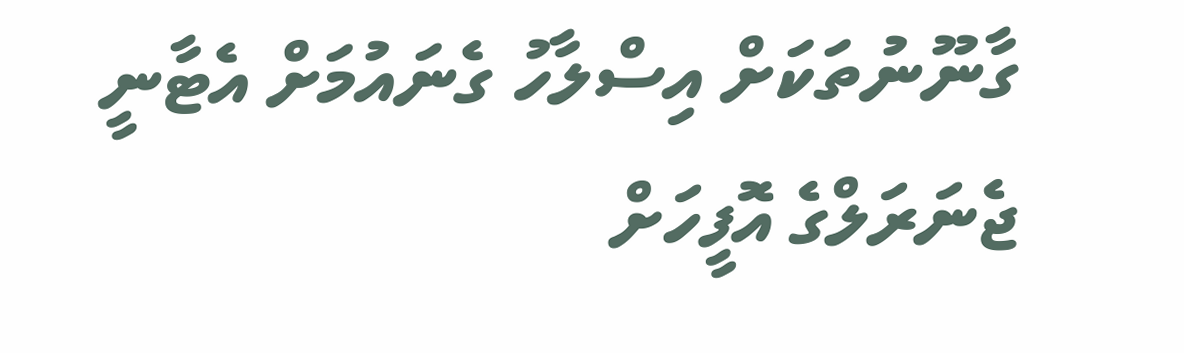ގާނޫނުތަކަށް އިސްލާހު ގެނައުމަށް އެޓާނީ ޖެނަރަލްގެ އޮފީހަށް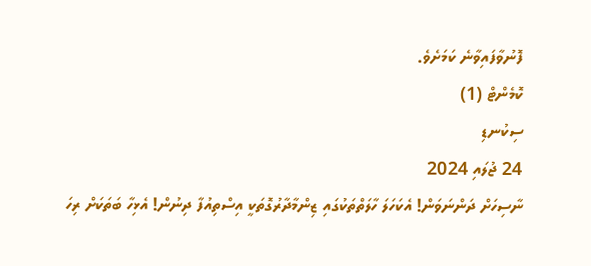ފޮނުވާފައިވާނެ ކަމަށެވެ.
ކޮމެންޓް (1)
ސިކުނޑި
24 ޖުލައި 2024
ނާސިހަށް ދަންނަވަން! އެކަހަލަ ހާލަތްތަކުގައި ޒިންމާދާރުގޮތަކީ އިސްތިއުފާ ދިނުން! އެޅިހާ ބަތަކަށް ރިހަ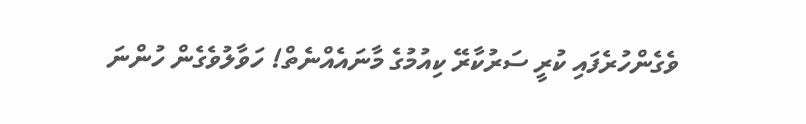ވެގެންހުރެފައި ކުރީ ސަރުކާރޭ ކިއުމުގެ މާނައެއްނެތް! ހަވާލުވެގެން ހުންނަ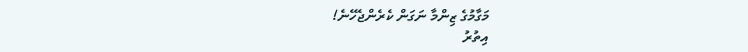މަގާމުގެ ޒިންމާ ނަގަން ކެރެންޖެހޭނެ!
އިތުރު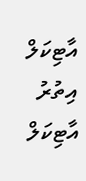އާޓިކަލް
އިތުރު އާޓިކަލް